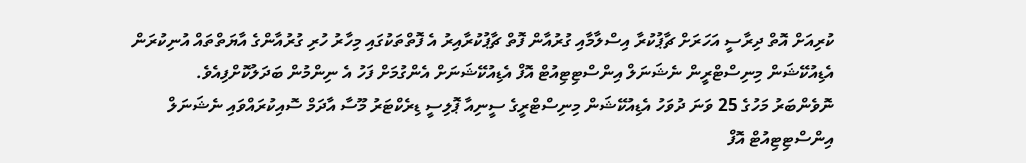ކުރިއަށް އޮތް ދިރާސީ އަހަރަށް ޗާޕުކުރާ އިސްލާމާއި ގުރުއާން ފޮތް ޗާޕުކުރާއިރު އެ ފޮތްތަކުގައި މިހާރު ހުރި ގުރުއާންގެ އާޔަތްތައް އުނިކުރަން އެޑިއުކޭޝަން މިނިސްޓްރީން ނެޝަނަލް އިންސްޓިޓިއުޓް އޮފް އެޑިއުކޭޝަނަށް އެންގުމަށް ފަހު އެ ނިންމުން ބަދަލުކޮށްފިއެވެ.
ނޮވެންބަރު މަހުގެ 25 ވަނަ ދުވަހު އެޑިއުކޭޝަން މިނިސްޓްރީގެ ސީނިއާ ޕޮލިސީ ޑިރެކްޓަރު މޫސާ އާދަމް ސޮއިކުރައްވައި ނެޝަނަލް އިންސްޓިޓިއުޓް އޮފް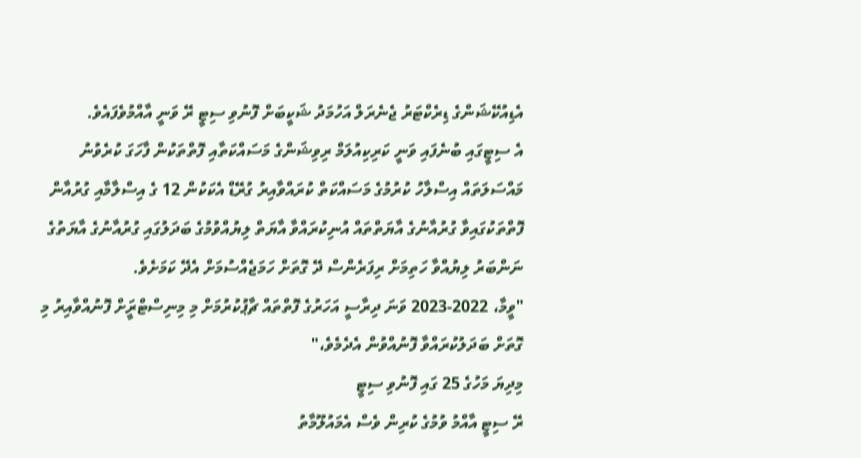އެޑިއުކޭޝަންގެ ޑިރެކްޓަރު ޖެނެރަލް އަހުމަދު ޝަކީބަށް ފޮނުވި ސިޓީ ރޭ ވަނީ އާއްމުވެފައެވެ.
އެ ސިޓީގައި ބުނެފައި ވަނީ ކަރިކިއުލަމް ރިވިޝަންގެ މަސައްކަތާއި ފޮތްތަކުން ފާހަގަ ކުރެވުނު މައްސަލަތައް އިސްލާހު ކުރުމުގެ މަސައްކަތް ކުރައްވާއިރު ގުރޭޑް އެކަކުން 12 ގެ އިސްލާމާއި ގުރުއާން ފޮތްތަކުގައިވާ ގުރުއާނުގެ އާޔަތްތައް އުނިކުރައްވާ އާޔަތް ލިޔުއްވުމުގެ ބަދަލުގައި ގުރުއާނުގެ އާޔަތުގެ ނަންބަރު ލިޔުއްވާ ހަތިމަށް ރިފަރެންސް ދޭ ގޮތަށް ހަމަޖެއްސުމަށް އެދޭ ކަމަށެވެ.
"ވީމާ، 2022-2023 ވަނަ ދިރާސީ އަހަރުގެ ފޮތްތައް ޗާޕުކުރުމަށް މި މިނިސްޓްރީަށް ފޮނުއްވާއިރު މި ގޮތަށް ބަދަލުކުރައްވާ ފޮނުއްވުން އެދެމެވެ،"
މިދިޔަ މަހުގެ 25 ގައި ފޮނުވި ސިޓީ
ރޭ ސިޓީ އާއްމު ވުމުގެ ކުރިން ވެސް އެމައުލޫމާތު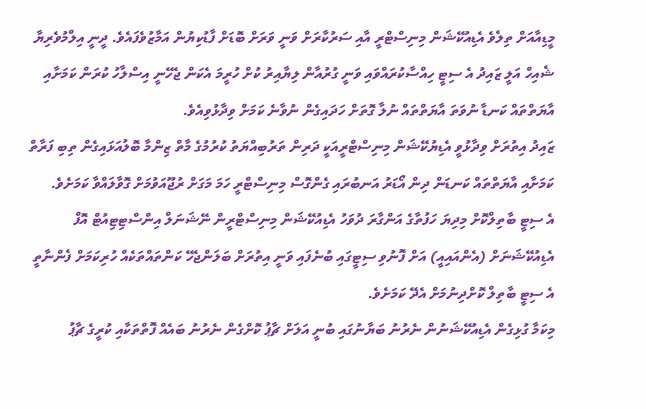މީޑިއާއަށް ތިލެވެ އެޑިއުކޭޝަން މިނިސްޓްރީ އާއި ސަރުކާރަށް ވަނީ ވަރަށް ބޮޑަށް ފާޑުކިޔުން އަމާޒުވެފައެވެ. ދީނީ އިލްމުވެރިޔާ ޝެއިހް އަލީ ޒައިދު އެ ސިޓީ ހިއްސާކުރައްވައި ވަނީ ގުރުއާން ލިޔާއިރު ކުށް ހުރީމަ އެކަން ޖެހޭނީ އިސްލާހު ކުރަން ކަމަށާއި އާޔަތްތައް ކަނޑާ ނުވަތަ އާޔަތްތައް ނުލާ ގޮތަށް ހަދައިގެން ނުވާނެ ކަމަށް ވިދާޅުވިއެވެ.
ޒައިދު އިތުރަށް ވިދާޅުވީ އެޑިޔުކޭޝަން މިނިސްޓްރީއަކީ ދަރިން ތަރުބިއްޔަތު ކުރުމުގެ މާތް ޒިންމާ ބޮލުއަޅައިގެން ތިބި ފަރާތް ކަމަށާއި އާޔަތްތައް ކަނޑަން ދިން އޯޑަރު އަނބުރައި ގެންގޮސް މިނިސްޓްރީ ހަމަ މަގަށް ރުޖޫއަވުމަށް ގޮވާލައްވާ ކަމަށެވެ.
އެ ސިޓީ ބާތިލްކޮށް މިދިޔަ ހަފުތާގެ އަންގާރަ ދުވަހު އެޑިއުކޭޝަން މިނިސްޓްރީން ނޭޝަނަލް އިންސްޓިޓިއުޓް އޮފް އެޑިއުކޭޝަނަށް (އެންއައިއީ) އަށް ފޮނުވި ސިޓީގައި ބުނެފައި ވަނީ އިތުރަށް ބަލަންޖެހޭ ކަންތައްތަކެއް ހުރިކަމަށް ފެންނާތީ އެ ސިޓީ ބާތިލް ކޮށްދިނުމަށް އެދޭ ކަމަށެވެ.
މިކަމާ ގުޅިގެން އެޑިއުކޭޝަނުން ނެރުނު ބަޔާނުގައި ބުނީ އަލަށް ޗާޕު ކޮށްގެން ނެރުނު ބައެއް ފޮތްތަކާއި ކުރީގެ ޗާޕު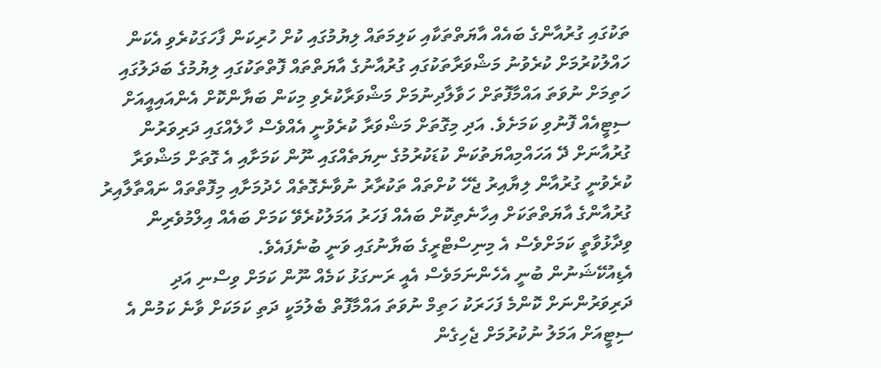ތަކުގައި ގުރުއާންގެ ބައެއް އާޔަތްތަކާއި ކަލިމަތައް ލިޔުމުގައި ކުށް ހުރިކަން ފާހަގަކުރެވި އެކަން ހައްލުކުރުމަށް ކުރެވުނު މަޝްވަރާތަކުގައި ގުރުއާނުގެ އާޔަތްތައް ފޮތްތަކުގައި ލިޔުމުގެ ބަދަލުގައި ހަތިމަށް ނުވަތަ އައްމާފޮތަށް ހަވާލާދިނުމަށް މަޝްވަރާކުރެވި މިކަން ބަޔާންކޮށް އެންއައިއީއަށް ސިޓީއެއް ފޮނުވި ކަމަށެވެ. އަދި މިގޮތަށް މަޝްވަރާ ކުރެވުނީ އެއްވެސް ހާލެއްގައި ދަރިވަރުން ގުރުއާނަށް ދޭ އަހައްމިއްޔަތުކަން ކުޑަކުރުމުގެ ނިޔަތެއްގައި ނޫން ކަމަށާއި އެ ގޮތަށް މަޝްވަރާ ކުރެވުނީ ގުރުއާން ލިޔާއިރު ޖެހޭ ކުށްތައް ތަކުރާރު ނުވާނެގޮތެއް ހެދުމަށާއި މިފޮތްތައް ނައްތާލާއިރު ގުރުއާންގެ އާޔަތްތަކަށް އިހާނެތިކޮށް ބައެއް ފަހަރު އަމަލުކުރެވޭ ކަމަށް ބައެއް އިލްމުވެރިން ވިދާޅުވާތީ ކަމަށްވެސް އެ މިނިސްޓްރީގެ ބަޔާނުގައި ވަނީ ބުނެފައެވެ.
އެޑިއުކޭޝަނުން ބުނީ އެހެންނަމަވެސް އެއީ ރަނގަޅު ކަމެއް ނޫން ކަމަށް ވިސްނި އަދި ދަރިވަރުންނަށް ކޮންމެ ފަހަރަކު ހަތިމް ނުވަތަ އައްމާފޮތް ބެލުމަކީ ދަތި ކަމަކަށް ވާނެ ކަމުން އެ ސިޓީއަށް އަމަލު ނުކުރުމަށް ޖެހިގެން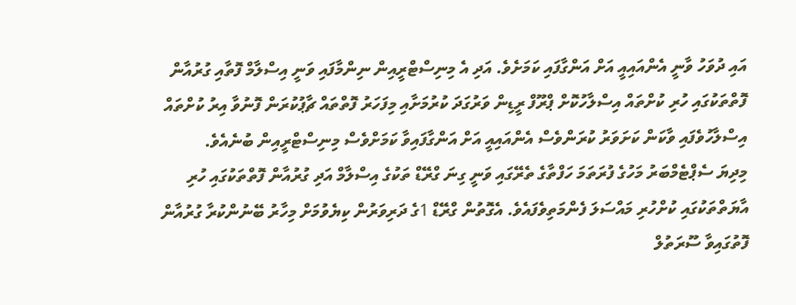އައި ދުވަހު ވާނީ އެންއައިއީ އަށް އަންގާފައި ކަމަށެވެ. އަދި އެ މިނިސްޓްރީއިން ނިންމާފައި ވަނީ އިސްލާމް ފޮތާއި ގުރުއާން ފޮތްތަކުގައި ހުރި ކުށްތައް އިސްލާހުކޮށް ޕްރޫފް ރީޑިން ވަރުގަދަ ކުރުމަށާއި މިފަހަރު ފޮތްތައް ޗާޕުކުރަން ފޮނުވާ އިރު ކުށްތައް އިސްލާހުވެފައި ވާކަން ކަށަވަރު ކުރަންވެސް އެންއައިއީ އަށް އަންގާފައިވާ ކަމަށްވެސް މިނިސްޓްރީއިން ބުނެއެވެ.
މިދިޔަ ސެޕްޓެމްބަރު މަހުގެ ފުރަތަމަ ހަފްތާގެ ތެރޭގައި ވަނީ ގިނަ ގްރޭޑް ތަކުގެ އިސްލާމް އަދި ގުރުއާން ފޮތްތަކުގައި ހުރި އާޔަތްތަކުގައި ކުށްހުރި މައްސަލަ ފެންމަތިވެފައެވެ. އެގޮތުން ގްރޭޑް 1ގެ ދަރިވަރުން ކިޔެވުމަށް މިހާރު ބޭނުންކުރާ ގުރުއާން ފޮތުގައިވާ ސޫރަތުލް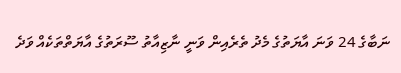ނަބާގެ 24 ވަނަ އާޔަތުގެ މެދު ތެރެއިން ވަނީ ނާޒިއާތު ސޫރަތުގެ އާޔަތްތަކެއް ވަދެ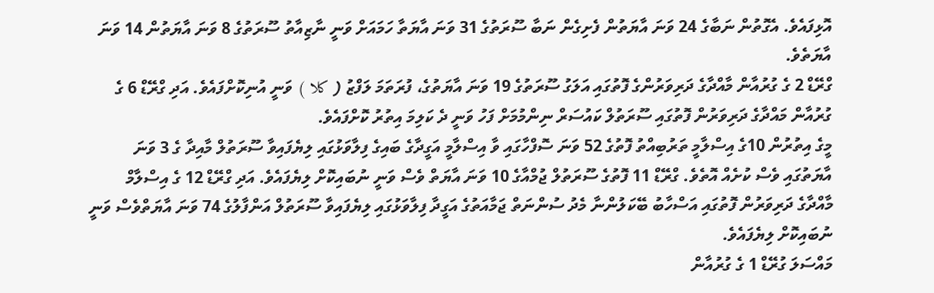އޮޅިފައެވެ. އެގޮތުން ނަބާގެ 24 ވަނަ އާޔަތުން ފެށިގެން ނަބާ ސޫރަތުގެ 31 ވަނަ އާޔަތާ ހަމައަށް ވަނީ ނާޒިއާތު ސޫރަތުގެ 8 ވަނަ އާޔަތުން 14 ވަނަ އާޔަތެވެ.
ގްރޭޑް 2 ގެ ގުރުއާން މާއްދާގެ ދަރިވަރުންގެ ފޮތުގައި އަލަގު ސޫރަތުގެ 19 ވަނަ އާޔަތުގެ، ފުރަތަމަ ލަފްޒު ( كلا ) ވަނީ އުނިކޮށްފައެވެ. އަދި ގްރޭޑް 6 ގެ ގުރުއާން މައްދާގެ ދަރިވަރުން ފޮތުގައި ސޫރަތުލް ކައުސަރް ނިންމުމަށް ފަހު ވަނީ ދެ ކަލިމަ އިތުރު ކޮށްފައެވެ.
މީގެ އިތުރުން 10ގެ އިސްލާމީ ތަރުބިއްތު ފޮތުގެ 52 ވަނަ ސޮފްހާގައި ވާ އިސްލާމީ އަގީދާގެ ބައިގެ ފިލާވަޅުގައި ލިޔެފައިވާ ސޫރަތުލް މާއިދާ ގެ 3 ވަނަ އާޔަތުގައި ވެސް ކުށެއް އޮތެވެ. ގްރޭޑް 11 ފޮތުގެ ސޫރަތުލް ޖުމްއާގެ 10 ވަނަ އާޔަތް ވެސް ވަނީ ނުބައިކޮށް ލިޔެފައެވެ. އަދި ގްރޭޑް 12 ގެ އިސްލާމް މާއްދާގެ ދަރިވަރުން ފޮތުގައި އަސްހާބު ބޭކަލުންނާ މެދު ސުންނަތް ޖަމާއަތުގެ އަގީދާ ފިލާވަޅުގައި ލިޔެފައިވާ ސޫރަތުލް އަންފާލުގެ 74 ވަނަ އާޔަތްވެސް ވަނީ ނުބައިކޮށް ލިޔެފައެވެ.
މައްސަލަ ގުރޭޑް 1 ގެ ގުރުއާން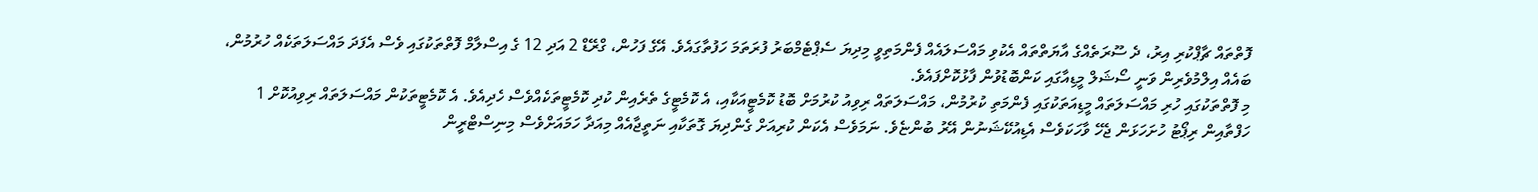ފޮތްތައް ޗާޕްކުރި އިރު، ދެ ސޫރަތެއްގެ އާޔަތްތައް އެކުވި މައްސަލައެއް ފެންމަތިވީ މިދިޔަ ސެޕްޓެމްބަރު ފުރަތަމަ ހަފުތާގައެވެ. އޭގެ ފަހުން، ގްރޭޑް 2 އަދި 12 ގެ އިސްލާމް ފޮތްތަކުގައި ވެސް އެފަދަ މައްސަލަތަކެއް ހުރުމުން، ބައެއް އިލްމުވެރިން ވަނީ ސޯޝަލް މީޑިއާގައި ކަންބޮޑުވުން ފާޅުކޮށްފައެވެ.
މި ފޮތްތަކުގައި ހުރި މައްސަލަތައް މީޑިއަތަކުގައި ފެންމަތި ކުރުމުން، މައްސަލަތައް ރިވިއު ކުރުމަށް ބޮޑު ކޮމެޓީއަކާއި، އެ ކޮމެޓީގެ ތެރެއިން ކުދި ކޮމެޓީތަކެއްވެސް ހެދިއެވެ. އެ ކޮމެޓީތަކުން މައްސަލަތައް ރިވިއުކޮށް 1 ހަފްތާއިން ރިޕޯޓު ހުށަހަޅަން ޖެހޭ ވާހަކަވެސް އެޑިއުކޭޝަނުން އޭރު ބުންޏެވެ. ނަމަވެސް އެކަން ކުރިއަށް ގެންދިޔަ ގޮތަކާއި ނަތީޖާއެއް މިއަދާ ހަމައަށްވެސް މިނިސްޓްރީން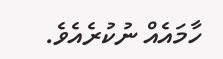ހާމައެއް ނުކުރެއެވެ.